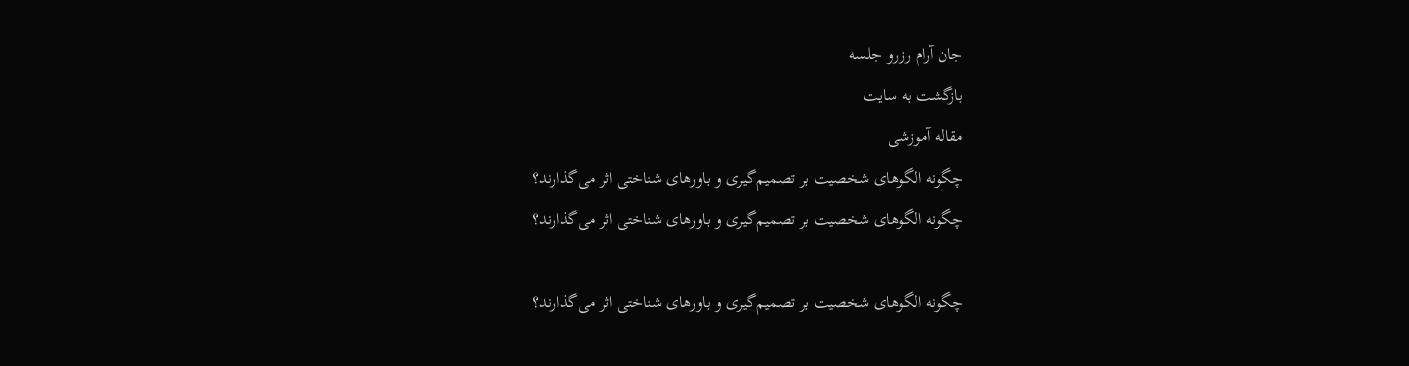جان آرام رزرو جلسه
بازگشت به سایت
مقاله آموزشی
چگونه الگوهای شخصیت بر تصمیم‌گیری و باورهای شناختی اثر می‌گذارند؟
چگونه الگوهای شخصیت بر تصمیم‌گیری و باورهای شناختی اثر می‌گذارند؟

چگونه الگوهای شخصیت بر تصمیم‌گیری و باورهای شناختی اثر می‌گذارند؟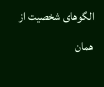الگوهای شخصیت از همان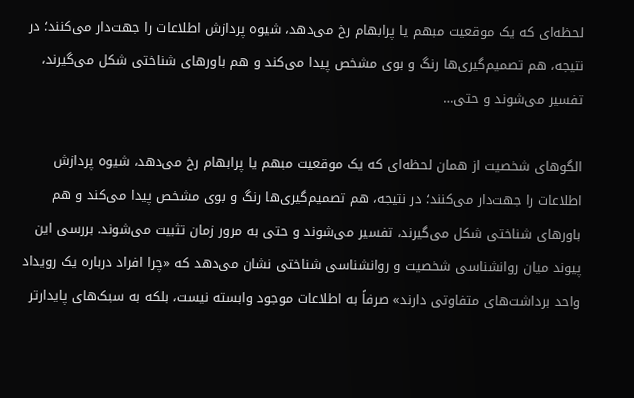لحظه‌ای که یک موقعیت مبهم یا پرابهام رخ می‌دهد، شیوه پردازش اطلاعات را جهت‌دار می‌کنند؛ در نتیجه، هم تصمیم‌گیری‌ها رنگ و بوی مشخص پیدا می‌کند و هم باورهای شناختی شکل می‌گیرند، تفسیر می‌شوند و حتی…

الگوهای شخصیت از همان لحظه‌ای که یک موقعیت مبهم یا پرابهام رخ می‌دهد، شیوه پردازش اطلاعات را جهت‌دار می‌کنند؛ در نتیجه، هم تصمیم‌گیری‌ها رنگ و بوی مشخص پیدا می‌کند و هم باورهای شناختی شکل می‌گیرند، تفسیر می‌شوند و حتی به مرور زمان تثبیت می‌شوند. بررسی این پیوند میان روانشناسی شخصیت و روانشناسی شناختی نشان می‌دهد که «چرا افراد درباره یک رویداد واحد برداشت‌های متفاوتی دارند» صرفاً به اطلاعات موجود وابسته نیست، بلکه به سبک‌های پایدارتر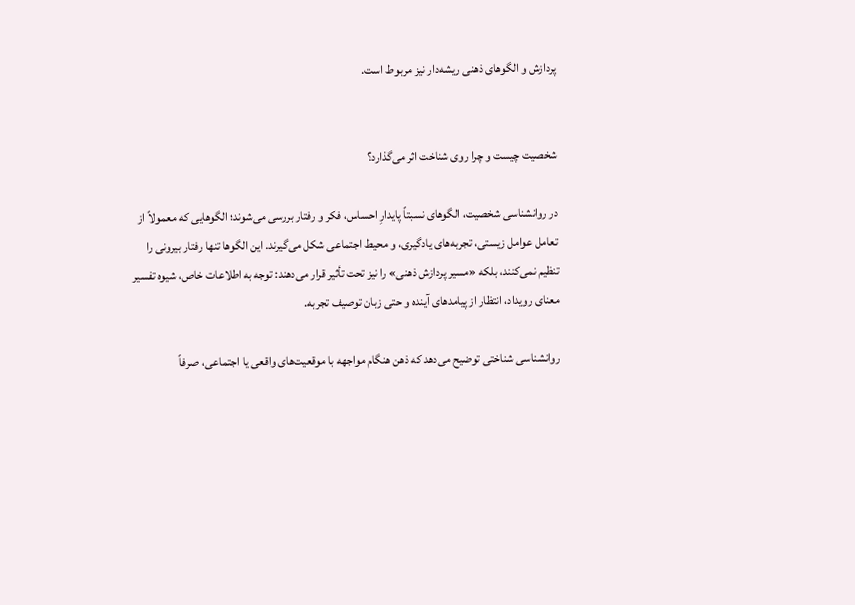پردازش و الگوهای ذهنی ریشه‌دار نیز مربوط است.


شخصیت چیست و چرا روی شناخت اثر می‌گذارد؟

در روانشناسی شخصیت، الگوهای نسبتاً پایدارِ احساس، فکر و رفتار بررسی می‌شوند؛ الگوهایی که معمولاً از تعامل عوامل زیستی، تجربه‌های یادگیری، و محیط اجتماعی شکل می‌گیرند. این الگوها تنها رفتار بیرونی را تنظیم نمی‌کنند، بلکه «مسیر پردازش ذهنی» را نیز تحت تأثیر قرار می‌دهند: توجه به اطلاعات خاص، شیوه تفسیر معنای رویداد، انتظار از پیامدهای آینده و حتی زبان توصیف تجربه.

روانشناسی شناختی توضیح می‌دهد که ذهن هنگام مواجهه با موقعیت‌های واقعی یا اجتماعی، صرفاً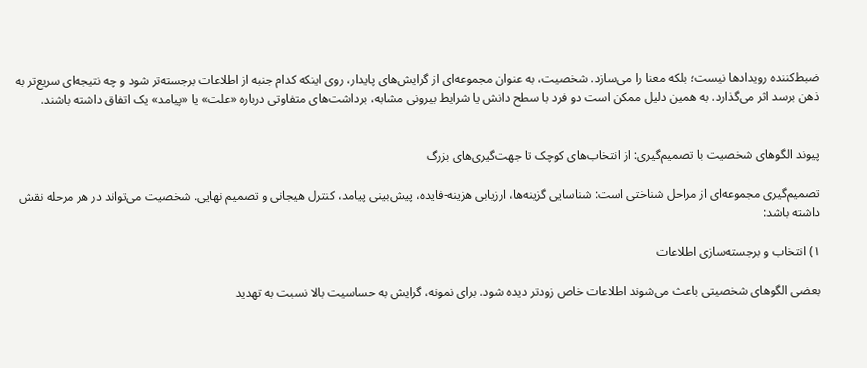ضبط‌کننده رویدادها نیست؛ بلکه معنا را می‌سازد. شخصیت، به عنوان مجموعه‌ای از گرایش‌های پایدار، روی اینکه کدام جنبه از اطلاعات برجسته‌تر شود و چه نتیجه‌ای سریع‌تر به ذهن برسد اثر می‌گذارد. به همین دلیل ممکن است دو فرد با سطح دانش یا شرایط بیرونی مشابه، برداشت‌های متفاوتی درباره «علت» یا «پیامد» یک اتفاق داشته باشند.


پیوند الگوهای شخصیت با تصمیم‌گیری: از انتخاب‌های کوچک تا جهت‌گیری‌های بزرگ

تصمیم‌گیری مجموعه‌ای از مراحل شناختی است: شناسایی گزینه‌ها، ارزیابی هزینه-فایده، پیش‌بینی پیامد، کنترل هیجانی و تصمیم نهایی. شخصیت می‌تواند در هر مرحله نقش داشته باشد:

۱) انتخاب و برجسته‌سازی اطلاعات

بعضی الگوهای شخصیتی باعث می‌شوند اطلاعات خاص زودتر دیده شود. برای نمونه، گرایش به حساسیت بالا نسبت به تهدید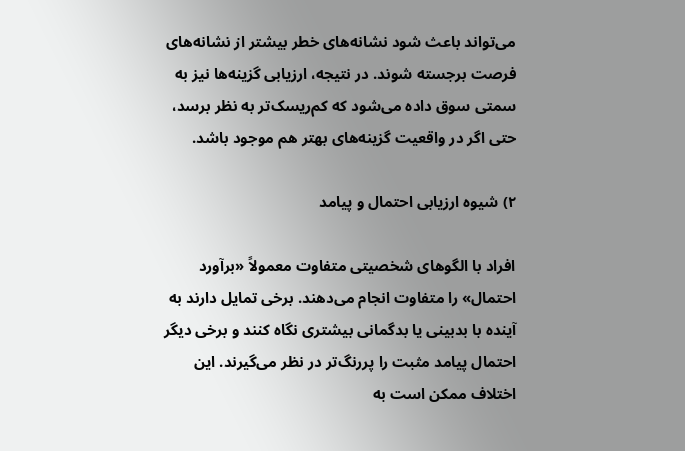می‌تواند باعث شود نشانه‌های خطر بیشتر از نشانه‌های فرصت برجسته شوند. در نتیجه، ارزیابی گزینه‌ها نیز به سمتی سوق داده می‌شود که کم‌ریسک‌تر به نظر برسد، حتی اگر در واقعیت گزینه‌های بهتر هم موجود باشد.

۲) شیوه ارزیابی احتمال و پیامد

افراد با الگوهای شخصیتی متفاوت معمولاً «برآورد احتمال» را متفاوت انجام می‌دهند. برخی تمایل دارند به آینده با بدبینی یا بدگمانی بیشتری نگاه کنند و برخی دیگر احتمال پیامد مثبت را پررنگ‌تر در نظر می‌گیرند. این اختلاف ممکن است به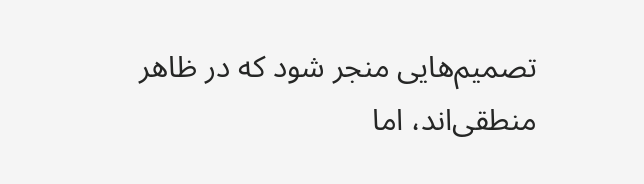تصمیم‌هایی منجر شود که در ظاهر منطقی‌اند، اما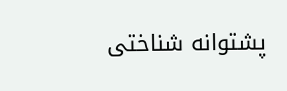پشتوانه شناختی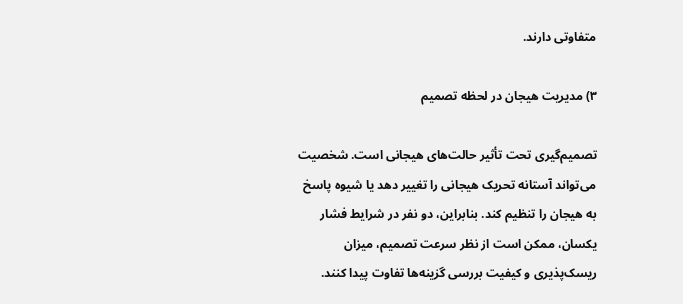متفاوتی دارند.

۳) مدیریت هیجان در لحظه تصمیم

تصمیم‌گیری تحت تأثیر حالت‌های هیجانی است. شخصیت می‌تواند آستانه تحریک هیجانی را تغییر دهد یا شیوه پاسخ به هیجان را تنظیم کند. بنابراین، دو نفر در شرایط فشار یکسان، ممکن است از نظر سرعت تصمیم، میزان ریسک‌پذیری و کیفیت بررسی گزینه‌ها تفاوت پیدا کنند.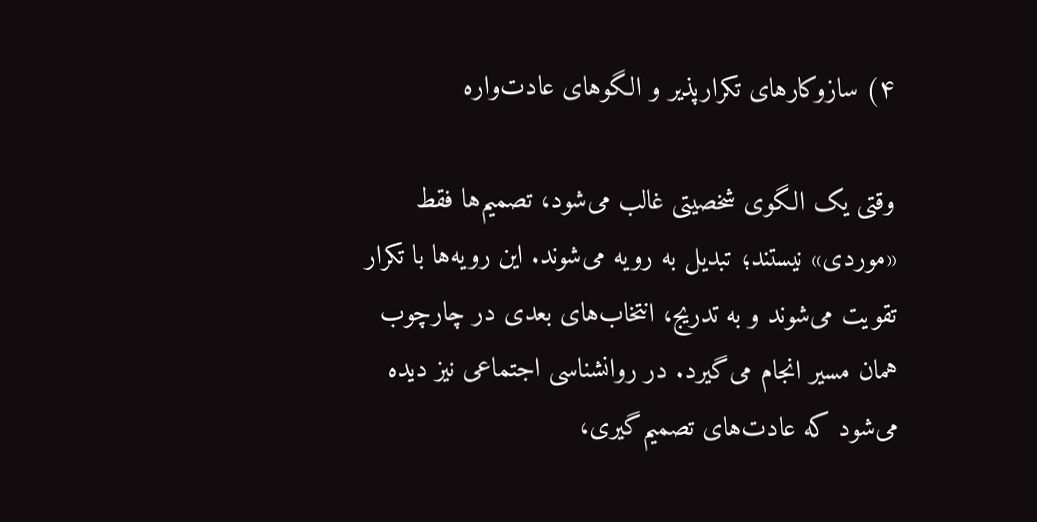۴) سازوکارهای تکرارپذیر و الگوهای عادت‌واره

وقتی یک الگوی شخصیتی غالب می‌شود، تصمیم‌ها فقط «موردی» نیستند؛ تبدیل به رویه می‌شوند. این رویه‌ها با تکرار تقویت می‌شوند و به تدریج، انتخاب‌های بعدی در چارچوب همان مسیر انجام می‌گیرد. در روانشناسی اجتماعی نیز دیده می‌شود که عادت‌های تصمیم‌گیری،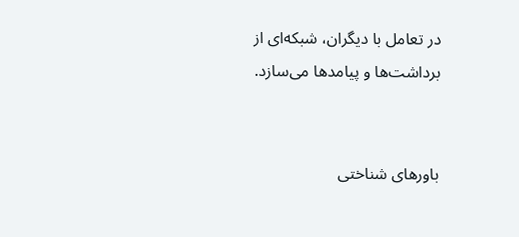در تعامل با دیگران، شبکه‌ای از برداشت‌ها و پیامدها می‌سازد.


باورهای شناختی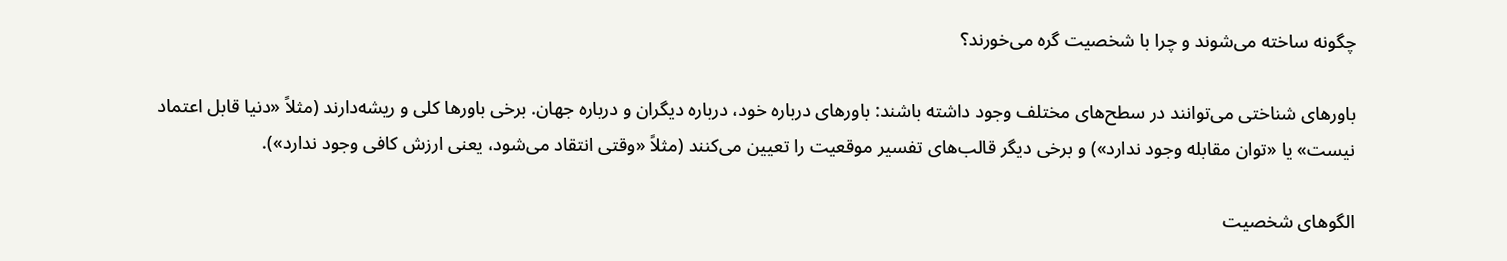چگونه ساخته می‌شوند و چرا با شخصیت گره می‌خورند؟

باورهای شناختی می‌توانند در سطح‌های مختلف وجود داشته باشند: باورهای درباره خود، درباره دیگران و درباره جهان. برخی باورها کلی و ریشه‌دارند (مثلاً «دنیا قابل اعتماد نیست» یا «توان مقابله وجود ندارد») و برخی دیگر قالب‌های تفسیر موقعیت را تعیین می‌کنند (مثلاً «وقتی انتقاد می‌شود، یعنی ارزش کافی وجود ندارد»).

الگوهای شخصیت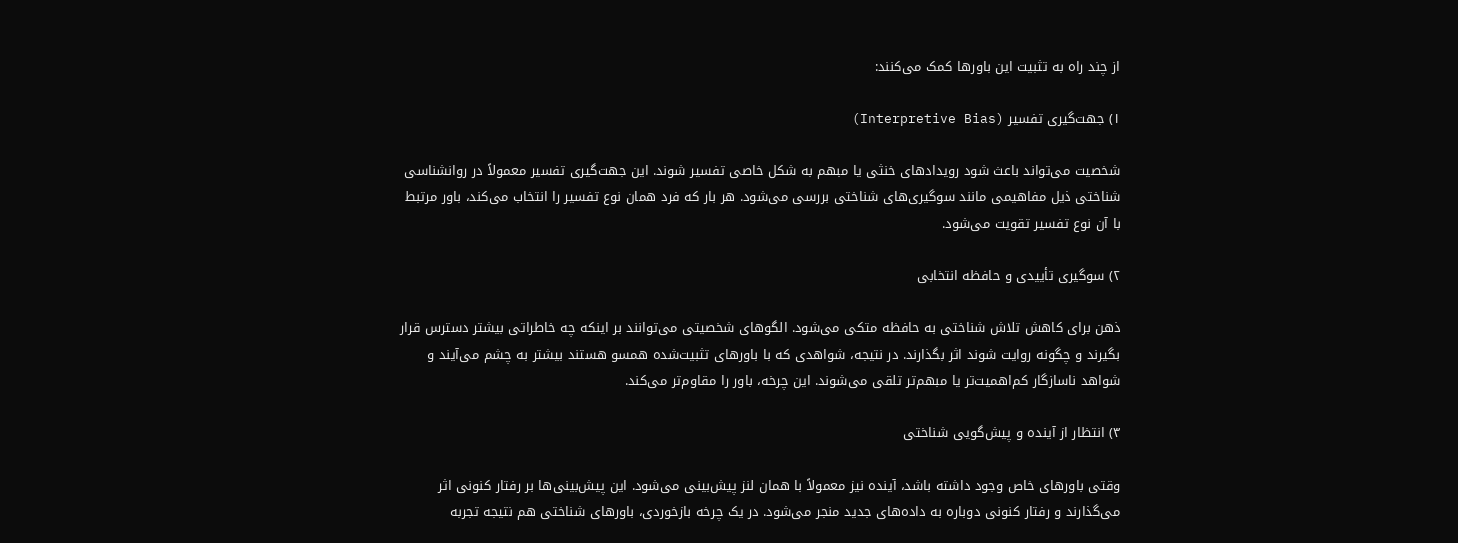از چند راه به تثبیت این باورها کمک می‌کنند:

۱) جهت‌گیری تفسیر (Interpretive Bias)

شخصیت می‌تواند باعث شود رویدادهای خنثی یا مبهم به شکل خاصی تفسیر شوند. این جهت‌گیری تفسیر معمولاً در روانشناسی شناختی ذیل مفاهیمی مانند سوگیری‌های شناختی بررسی می‌شود. هر بار که فرد همان نوع تفسیر را انتخاب می‌کند، باور مرتبط با آن نوع تفسیر تقویت می‌شود.

۲) سوگیری تأییدی و حافظه انتخابی

ذهن برای کاهش تلاش شناختی به حافظه متکی می‌شود. الگوهای شخصیتی می‌توانند بر اینکه چه خاطراتی بیشتر دسترس قرار بگیرند و چگونه روایت شوند اثر بگذارند. در نتیجه، شواهدی که با باورهای تثبیت‌شده همسو هستند بیشتر به چشم می‌آیند و شواهد ناسازگار کم‌اهمیت‌تر یا مبهم‌تر تلقی می‌شوند. این چرخه، باور را مقاوم‌تر می‌کند.

۳) انتظار از آینده و پیش‌گویی شناختی

وقتی باورهای خاص وجود داشته باشد، آینده نیز معمولاً با همان لنز پیش‌بینی می‌شود. این پیش‌بینی‌ها بر رفتار کنونی اثر می‌گذارند و رفتار کنونی دوباره به داده‌های جدید منجر می‌شود. در یک چرخه بازخوردی، باورهای شناختی هم نتیجه تجربه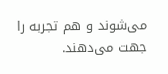می‌شوند و هم تجربه را جهت می‌دهند.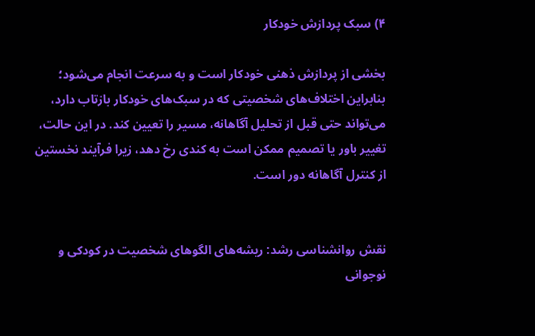۴) سبک پردازش خودکار

بخشی از پردازش ذهنی خودکار است و به سرعت انجام می‌شود؛ بنابراین اختلاف‌های شخصیتی که در سبک‌های خودکار بازتاب دارد، می‌تواند حتی قبل از تحلیل آگاهانه، مسیر را تعیین کند. در این حالت، تغییر باور یا تصمیم ممکن است به کندی رخ دهد، زیرا فرآیند نخستین از کنترل آگاهانه دور است.


نقش روانشناسی رشد: ریشه‌های الگوهای شخصیت در کودکی و نوجوانی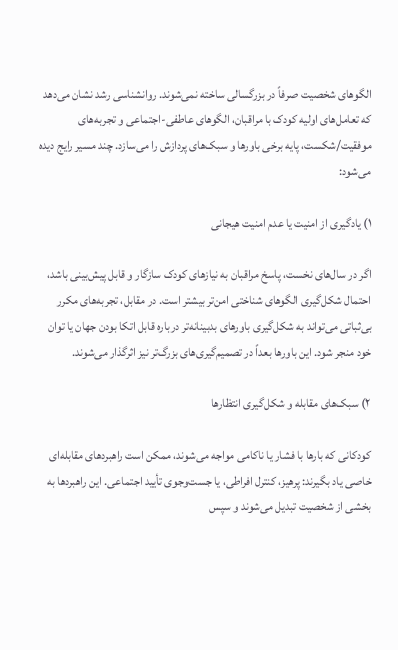الگوهای شخصیت صرفاً در بزرگسالی ساخته نمی‌شوند. روانشناسی رشد نشان می‌دهد که تعامل‌های اولیه کودک با مراقبان، الگوهای عاطفی-اجتماعی و تجربه‌های موفقیت/شکست، پایه برخی باورها و سبک‌های پردازش را می‌سازد. چند مسیر رایج دیده می‌شود:

۱) یادگیری از امنیت یا عدم امنیت هیجانی

اگر در سال‌های نخست، پاسخ مراقبان به نیازهای کودک سازگار و قابل پیش‌بینی باشد، احتمال شکل‌گیری الگوهای شناختی امن‌تر بیشتر است. در مقابل، تجربه‌های مکرر بی‌ثباتی می‌تواند به شکل‌گیری باورهای بدبینانه‌تر درباره قابل اتکا بودن جهان یا توان خود منجر شود. این باورها بعداً در تصمیم‌گیری‌های بزرگ‌تر نیز اثرگذار می‌شوند.

۲) سبک‌های مقابله و شکل‌گیری انتظارها

کودکانی که بارها با فشار یا ناکامی مواجه می‌شوند، ممکن است راهبردهای مقابله‌ای خاصی یاد بگیرند: پرهیز، کنترل افراطی، یا جست‌وجوی تأیید اجتماعی. این راهبردها به بخشی از شخصیت تبدیل می‌شوند و سپس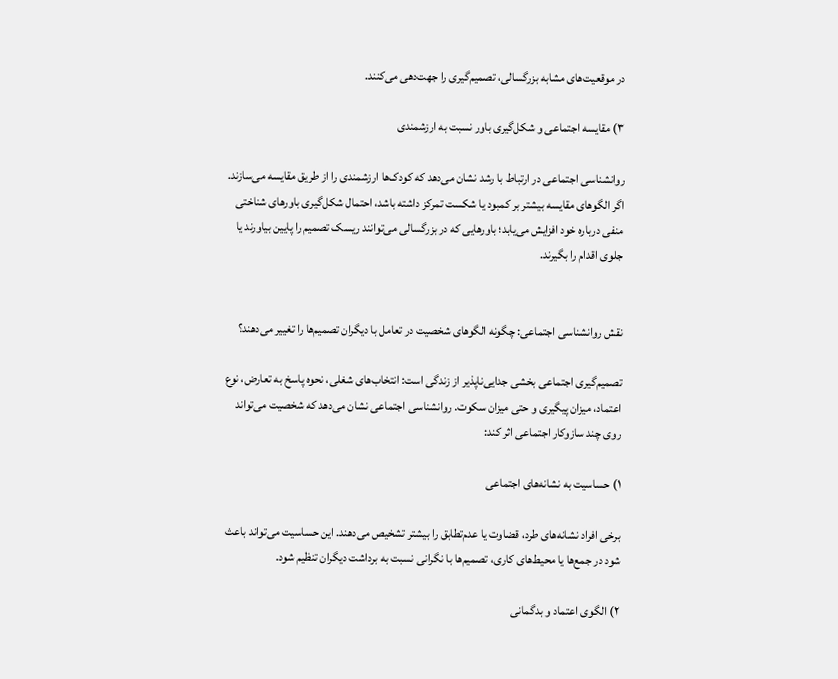در موقعیت‌های مشابه بزرگسالی، تصمیم‌گیری را جهت‌دهی می‌کنند.

۳) مقایسه اجتماعی و شکل‌گیری باور نسبت به ارزشمندی

روانشناسی اجتماعی در ارتباط با رشد نشان می‌دهد که کودک‌ها ارزشمندی را از طریق مقایسه می‌سازند. اگر الگوهای مقایسه بیشتر بر کمبود یا شکست تمرکز داشته باشد، احتمال شکل‌گیری باورهای شناختی منفی درباره خود افزایش می‌یابد؛ باورهایی که در بزرگسالی می‌توانند ریسک تصمیم را پایین بیاورند یا جلوی اقدام را بگیرند.


نقش روانشناسی اجتماعی: چگونه الگوهای شخصیت در تعامل با دیگران تصمیم‌ها را تغییر می‌دهند؟

تصمیم‌گیری اجتماعی بخشی جدایی‌ناپذیر از زندگی است: انتخاب‌های شغلی، نحوه پاسخ به تعارض، نوع اعتماد، میزان پیگیری و حتی میزان سکوت. روانشناسی اجتماعی نشان می‌دهد که شخصیت می‌تواند روی چند سازوکار اجتماعی اثر کند:

۱) حساسیت به نشانه‌های اجتماعی

برخی افراد نشانه‌های طرد، قضاوت یا عدم‌تطابق را بیشتر تشخیص می‌دهند. این حساسیت می‌تواند باعث شود در جمع‌ها یا محیط‌های کاری، تصمیم‌ها با نگرانی نسبت به برداشت دیگران تنظیم شود.

۲) الگوی اعتماد و بدگمانی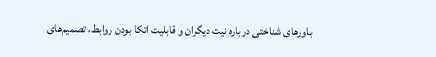باورهای شناختی درباره نیت دیگران و قابلیت اتکا بودن روابط، تصمیم‌های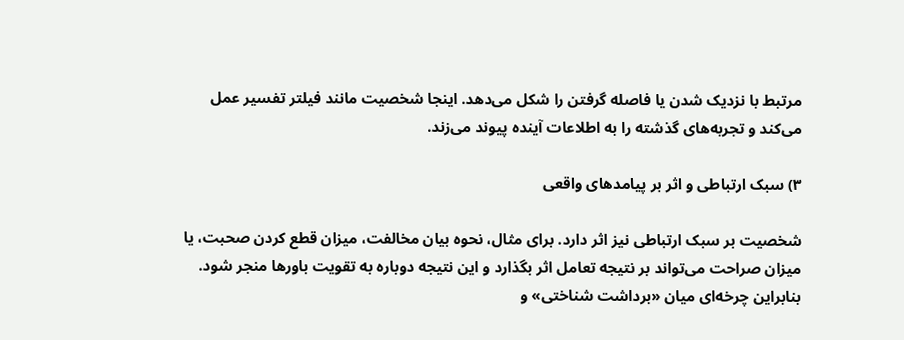مرتبط با نزدیک شدن یا فاصله گرفتن را شکل می‌دهد. اینجا شخصیت مانند فیلتر تفسیر عمل می‌کند و تجربه‌های گذشته را به اطلاعات آینده پیوند می‌زند.

۳) سبک ارتباطی و اثر بر پیامدهای واقعی

شخصیت بر سبک ارتباطی نیز اثر دارد. برای مثال، نحوه بیان مخالفت، میزان قطع کردن صحبت، یا میزان صراحت می‌تواند بر نتیجه تعامل اثر بگذارد و این نتیجه دوباره به تقویت باورها منجر شود. بنابراین چرخه‌ای میان «برداشت شناختی» و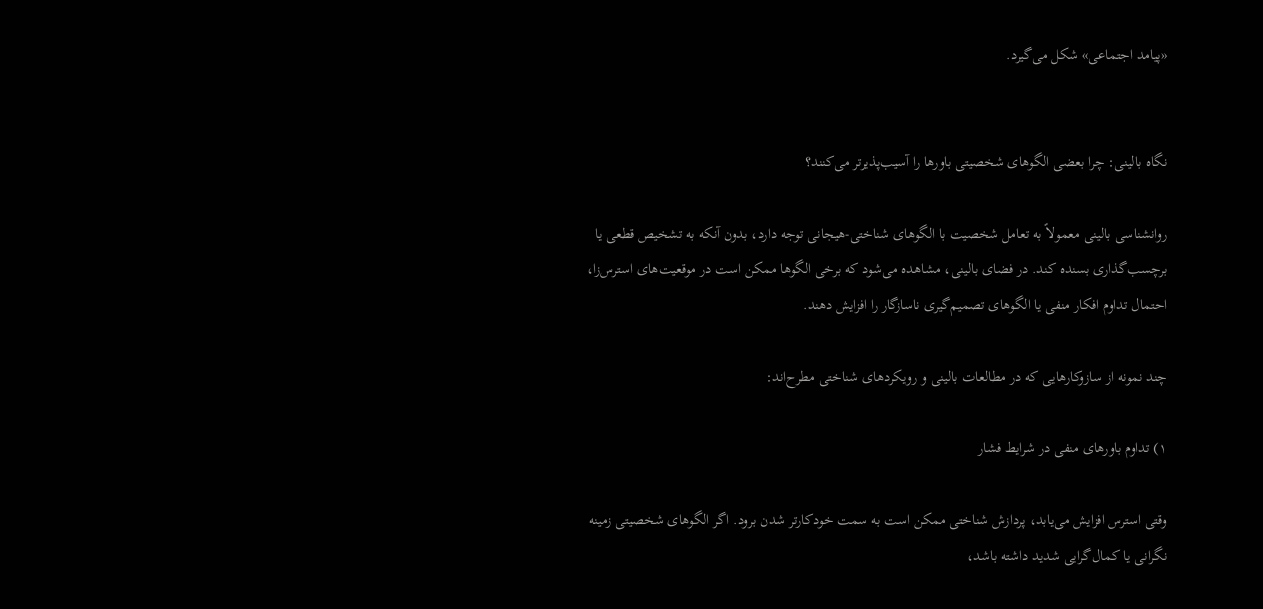«پیامد اجتماعی» شکل می‌گیرد.


نگاه بالینی: چرا بعضی الگوهای شخصیتی باورها را آسیب‌پذیرتر می‌کنند؟

روانشناسی بالینی معمولاً به تعامل شخصیت با الگوهای شناختی-هیجانی توجه دارد، بدون آنکه به تشخیص قطعی یا برچسب‌گذاری بسنده کند. در فضای بالینی، مشاهده می‌شود که برخی الگوها ممکن است در موقعیت‌های استرس‌زا، احتمال تداوم افکار منفی یا الگوهای تصمیم‌گیری ناسازگار را افزایش دهند.

چند نمونه از سازوکارهایی که در مطالعات بالینی و رویکردهای شناختی مطرح‌اند:

۱) تداوم باورهای منفی در شرایط فشار

وقتی استرس افزایش می‌یابد، پردازش شناختی ممکن است به سمت خودکارتر شدن برود. اگر الگوهای شخصیتی زمینه نگرانی یا کمال‌گرایی شدید داشته باشد،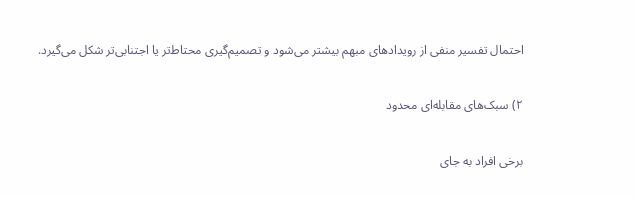احتمال تفسیر منفی از رویدادهای مبهم بیشتر می‌شود و تصمیم‌گیری محتاط‌تر یا اجتنابی‌تر شکل می‌گیرد.

۲) سبک‌های مقابله‌ای محدود

برخی افراد به جای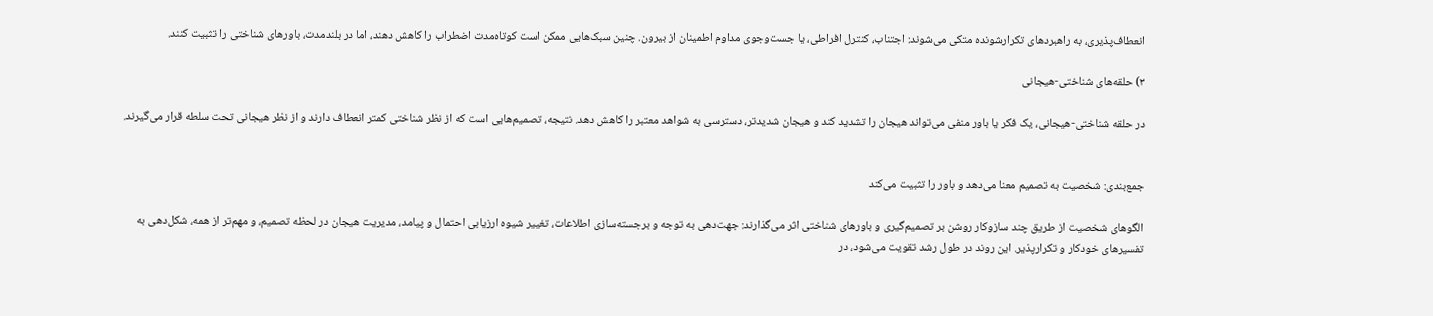انعطاف‌پذیری، به راهبردهای تکرارشونده متکی می‌شوند: اجتناب، کنترل افراطی، یا جست‌وجوی مداوم اطمینان از بیرون. چنین سبک‌هایی ممکن است کوتاه‌مدت اضطراب را کاهش دهند، اما در بلندمدت، باورهای شناختی را تثبیت کنند.

۳) حلقه‌های شناختی-هیجانی

در حلقه شناختی-هیجانی، یک فکر یا باور منفی می‌تواند هیجان را تشدید کند و هیجان شدیدتر، دسترسی به شواهد معتبر را کاهش دهد. نتیجه، تصمیم‌هایی است که از نظر شناختی کمتر انعطاف دارند و از نظر هیجانی تحت سلطه قرار می‌گیرند.


جمع‌بندی: شخصیت به تصمیم معنا می‌دهد و باور را تثبیت می‌کند

الگوهای شخصیت از طریق چند سازوکار روشن بر تصمیم‌گیری و باورهای شناختی اثر می‌گذارند: جهت‌دهی به توجه و برجسته‌سازی اطلاعات، تغییر شیوه ارزیابی احتمال و پیامد، مدیریت هیجان در لحظه تصمیم، و مهم‌تر از همه، شکل‌دهی به تفسیرهای خودکار و تکرارپذیر. این روند در طول رشد تقویت می‌شود، در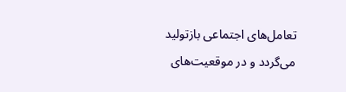تعامل‌های اجتماعی بازتولید می‌گردد و در موقعیت‌های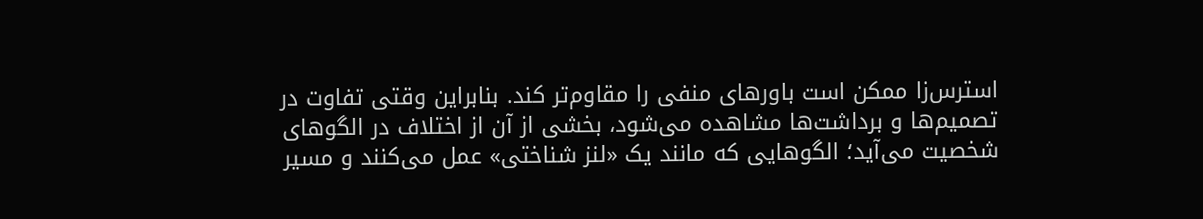استرس‌زا ممکن است باورهای منفی را مقاوم‌تر کند. بنابراین وقتی تفاوت در تصمیم‌ها و برداشت‌ها مشاهده می‌شود، بخشی از آن از اختلاف در الگوهای شخصیت می‌آید؛ الگوهایی که مانند یک «لنز شناختی» عمل می‌کنند و مسیر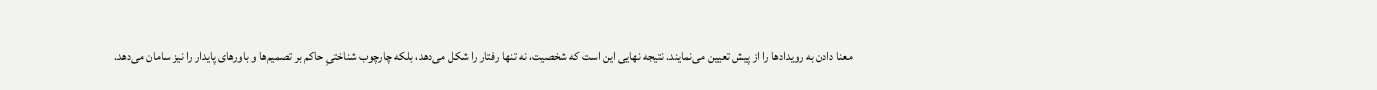معنا دادن به رویدادها را از پیش تعیین می‌نمایند. نتیجه نهایی این است که شخصیت، نه تنها رفتار را شکل می‌دهد، بلکه چارچوب شناختیِ حاکم بر تصمیم‌ها و باورهای پایدار را نیز سامان می‌دهد.